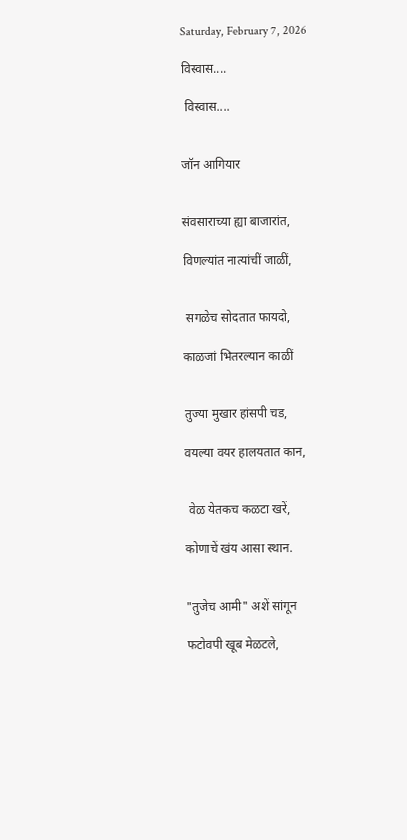Saturday, February 7, 2026

विस्वास....

 विस्वास....


जॉन आगियार


संवसाराच्या ह्या बाजारांत,

विणल्यांत नात्यांचीं जाळीं,


 सगळेच सोदतात फायदो,

काळजां भितरल्यान काळीं


तुज्या मुखार हांसपी चड,

वयल्या वयर हालयतात कान,


 वेळ येतकच कळटा खरें,

कोणाचें खंय आसा स्थान.


"तुजेच आमी" अशें सांगून

फटोवपी खूब मेळटले,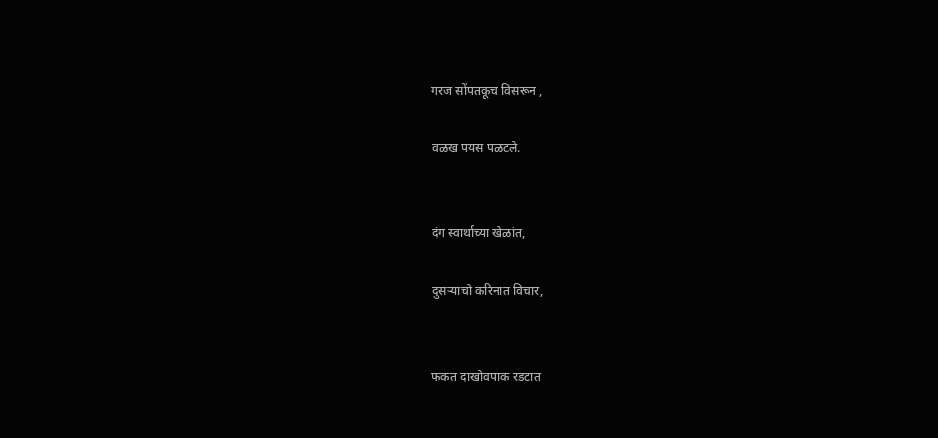गरज सोंपतकूच विसरून ,

वळख पयस पळटले.


दंग स्वार्थाच्या खेळांत,

दुसऱ्याचो करिनात विचार,


फकत दाखोवपाक रडटात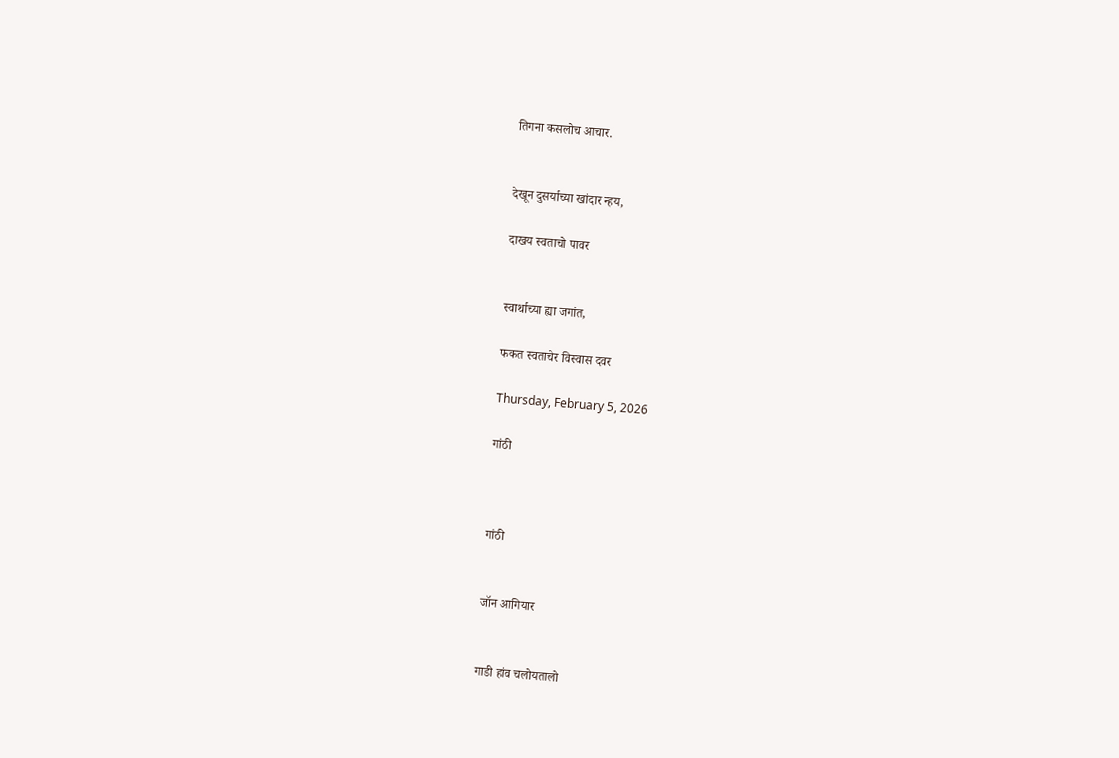तिगना कसलोच आचार.


देखून दुसर्याच्या खांदार न्हय,

दाखय स्वताचो पावर


स्वार्थाच्या ह्या जगांत,

फकत स्वताचेर विस्वास दवर

Thursday, February 5, 2026

गांठी



गांठी


जॉन आगियार


गाडी हांव चलोयतालो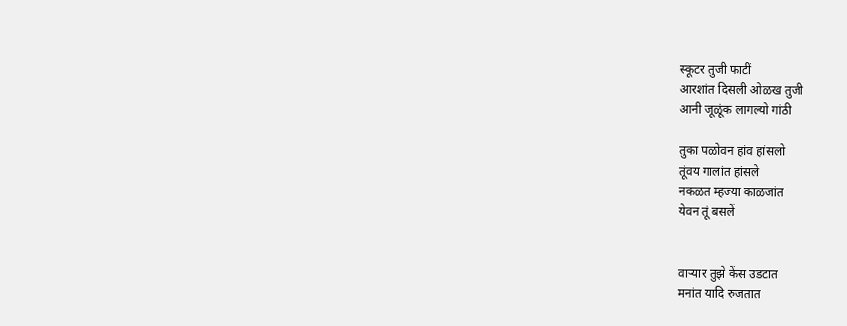स्कूटर तुजी फाटीं
आरशांत दिसली ओळख तुजी
आनी जूळूंक लागल्यो गांठी

तुका पळोवन हांव हांसलो
तूंवय गालांत हांसले
नकळत म्हज्या काळजांत
येवन तूं बसलें


वाऱ्यार तुझे केंस उडटात
मनांत यादि रुजतात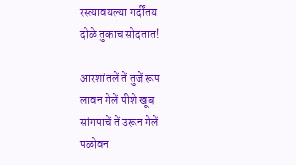रस्त्यावयल्या गर्दींतय
दोळे तुकाच सोदतात!

आरशांतलें तें तुजें रूप
लावन गेलें पीशे खूब
सांगपाचें तें उरून गेलें
पळोवन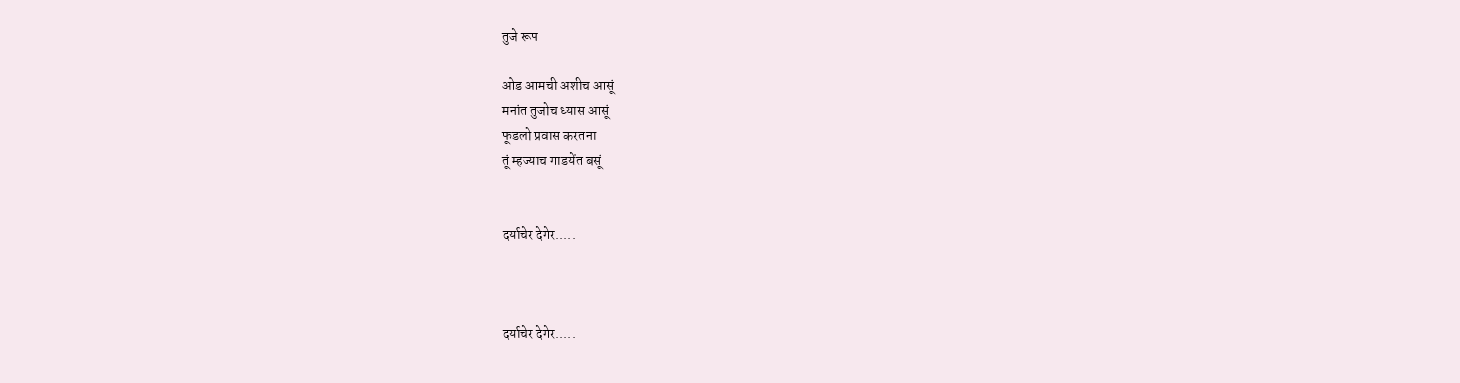तुजे रूप

ओड आमची अशीच आसूं
मनांत तुजोच ध्यास आसूं
फूडलो प्रवास करतना
तूं म्हज्याच गाडयेंत बसूं


दर्याचेर देगेर.....



दर्याचेर देगेर.....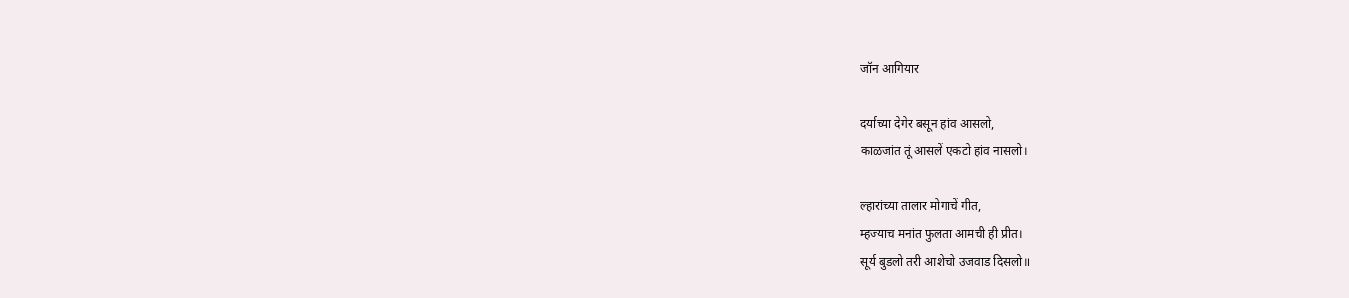जॉन आगियार

दर्याच्या देगेर बसून हांव आसलो,
काळजांत तूं आसलें एकटो हांव नासलो।

ल्हारांच्या तालार मोगाचें गीत,
म्हज्याच मनांत फुलता आमची ही प्रीत।
सूर्य बुडलो तरी आशेचो उजवाड दिसलो॥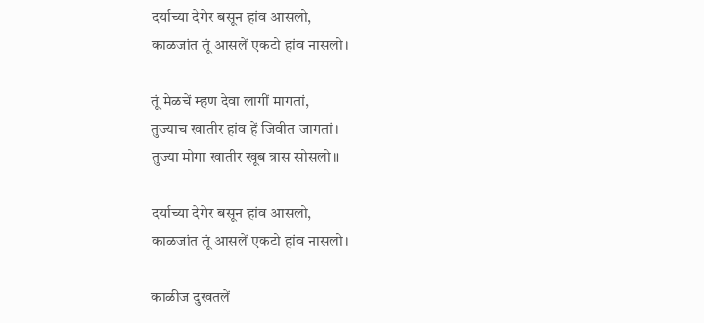दर्याच्या देगेर बसून हांव आसलो,
काळजांत तूं आसलें एकटो हांव नासलो।

तूं मेळचें म्हण देवा लागीं मागतां,
तुज्याच खातीर हांव हें जिवीत जागतां।
तुज्या मोगा खातीर खूब त्रास सोसलो॥

दर्याच्या देगेर बसून हांव आसलो,
काळजांत तूं आसलें एकटो हांव नासलो।

काळीज दुखतलें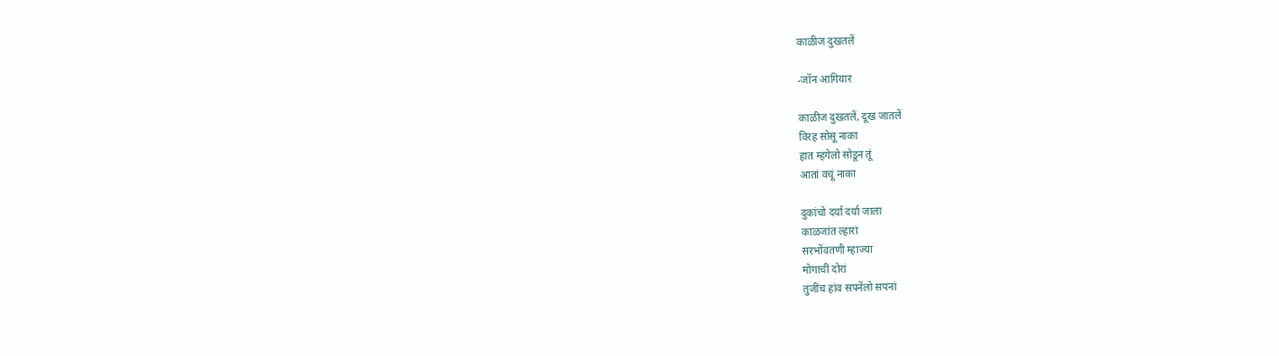काळीज दुखतलें

-जॉन आगियार

काळीज दुखतलें, दूख जातलें
विरह सोसू नाका
हात म्हगेलो सोडून तूं
आतां वचूं नाका

दुकांचो दर्या दर्या जाला
काळजांत ल्हारां
सरभोंवतणी म्हाज्या
मोगाचीं दोरां
तुजींच हांव सपनेंलो सपनां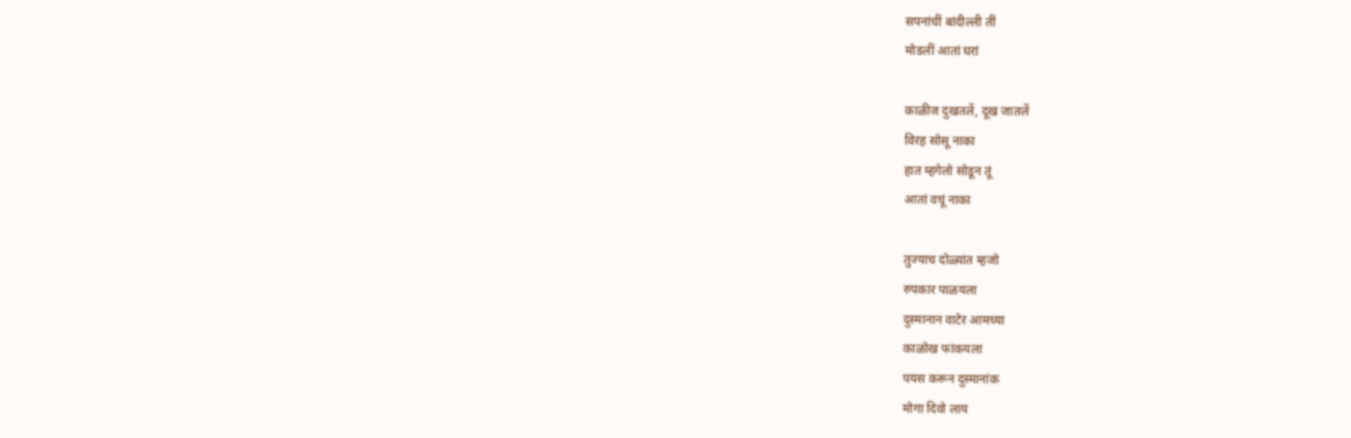सपनांचीं बांदील्ली तीं
मोडलीं आतां घरां

काळीज दुखतलें, दूख जातलें
विरह सोसू नाका
हात म्हगेलो सोडून तूं
आतां वचूं नाका

तुज्याच दोळ्यांत म्हजो
रुपकार पाळयला
दुस्मानान वाटेर आमच्या
काळोख फांकयला
पयस करून दुस्मानांक
मोगा दिवो लाय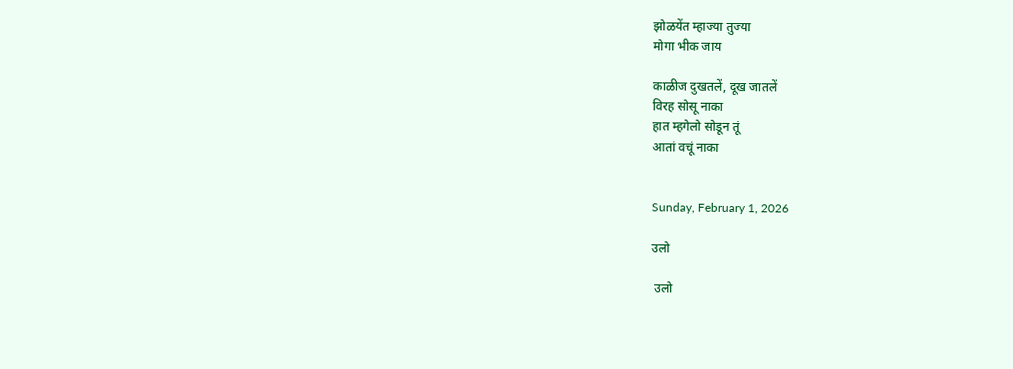झोळयेंत म्हाज्या तुज्या
मोगा भीक जाय

काळीज दुखतलें, दूख जातलें
विरह सोसू नाका
हात म्हगेलो सोडून तूं
आतां वचूं नाका


Sunday, February 1, 2026

उलो

 उलो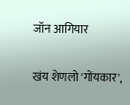जॉन आगियार


खंय शेणलो 'गोंयकार',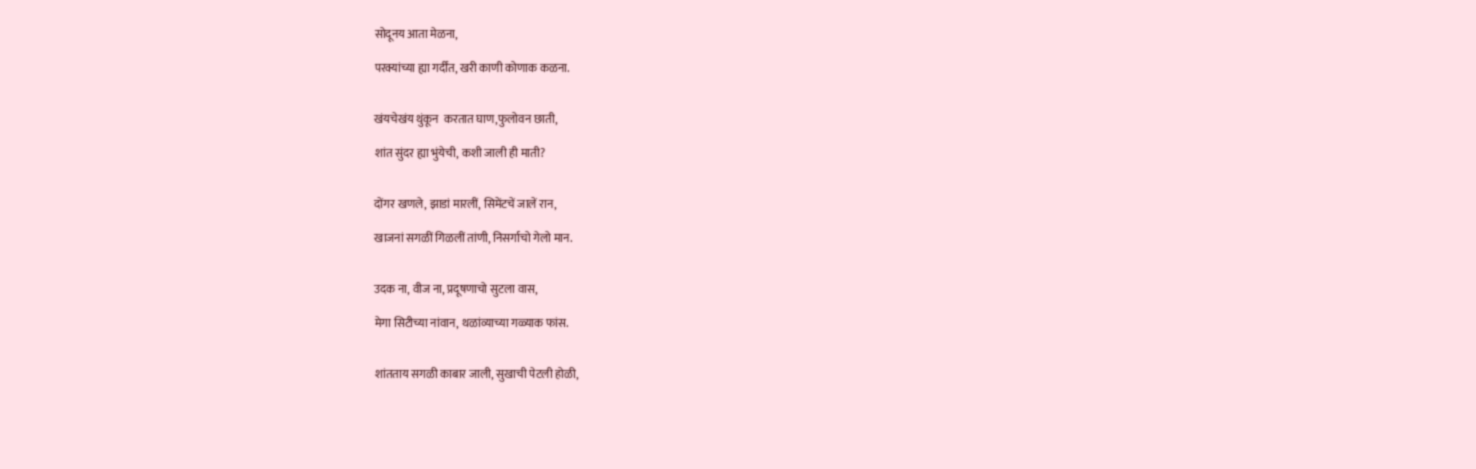सोदूनय आता मेळना,

परक्यांच्या ह्या गर्दींत, खरी काणी कोणाक कळना.


खंयचेखंय थुंकून  करतात घाण,फुलोवन छाती,

शांत सुंदर ह्या भुंयेची, कशी जाली ही माती?


दोंगर खणले, झाडां मारलीं, सिमेंटचें जालें रान,

खाजनां सगळीं गिळलीं तांणी, निसर्गाचो गेलो मान.


उदक ना, वीज ना, प्रदूषणाचो सुटला वास,

मेगा सिटीच्या नांवान, थळांव्याच्या गळ्याक फांस.


शांतताय सगळी काबार जाली, सुखाची पेटली होळी,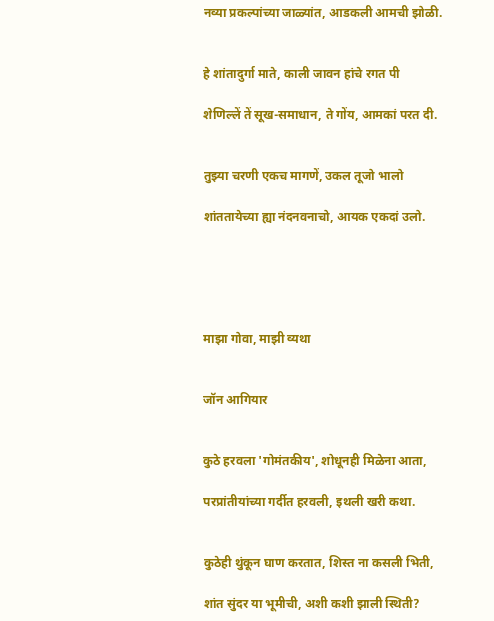नव्या प्रकल्पांच्या जाळ्यांत, आडकली आमची झोळी.


हे शांतादुर्गा माते, काली जावन हांचे रगत पी

शेणिल्लें तें सूख-समाधान, ते गोंय, आमकां परत दी.


तुझ्या चरणी एकच मागणें, उकल‌ तूजो भालो

शांततायेच्या ह्या नंदनवनाचो, आयक एकदां उलो.





माझा गोवा, माझी व्यथा


जॉन आगियार


कुठे हरवला 'गोमंतकीय', शोधूनही मिळेना आता,

परप्रांतीयांच्या गर्दीत हरवली, इथली खरी कथा.


कुठेही थुंकून घाण करतात, शिस्त ना कसली भिती,

शांत सुंदर या भूमीची, अशी कशी झाली स्थिती?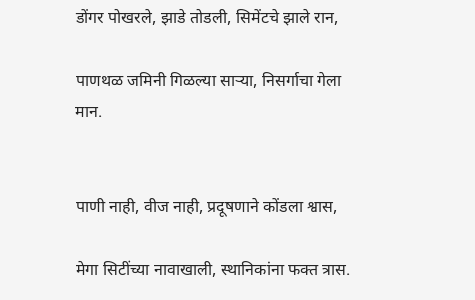डोंगर पोखरले, झाडे तोडली, सिमेंटचे झाले रान,

पाणथळ जमिनी गिळल्या साऱ्या, निसर्गाचा गेला मान.


पाणी नाही, वीज नाही, प्रदूषणाने कोंडला श्वास,

मेगा सिटींच्या नावाखाली, स्थानिकांना फक्त त्रास.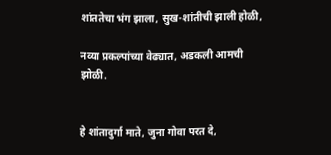शांततेचा भंग झाला, सुख-शांतीची झाली होळी,

नव्या प्रकल्पांच्या वेढ्यात, अडकली आमची झोळी.


हे शांतादुर्गा माते, जुना गोवा परत दे,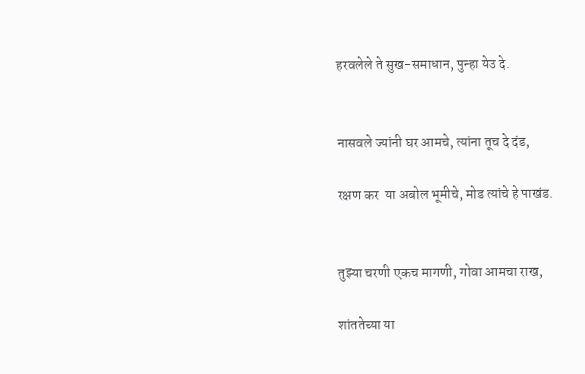हरवलेले ते सुख-समाधान, पुन्हा येउ दे.


नासवले ज्यांनी घर आमचे, त्यांना तूच दे दंड,

रक्षण कर  या अबोल भूमीचे, मोड त्यांचे हे पाखंड.


तुझ्या चरणी एकच मागणी, गोवा आमचा राख,

शांततेच्या या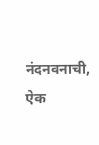नंदनवनाची, ऐक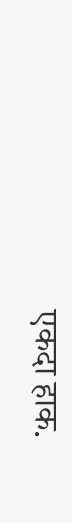एकदा हाक.